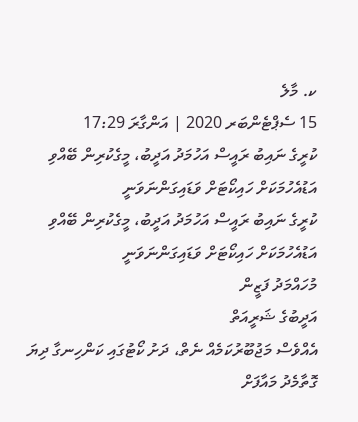ކ. މާލެ
15 ސެޕްޓެންބަރ 2020 | އަންގާރަ 17:29
ކުރީގެ ނައިބު ރައީސް އަހުމަދު އަދީބު، މީގެކުރިން ބޭއްވި އަޑުއެހުމަކަށް ހައިކޯޓަށް ވަޑައިގަންނަވަނީ
ކުރީގެ ނައިބު ރައީސް އަހުމަދު އަދީބު، މީގެކުރިން ބޭއްވި އަޑުއެހުމަކަށް ހައިކޯޓަށް ވަޑައިގަންނަވަނީ
މުހައްމަދު ފަޒީން
އަދީބުގެ ޝަރީއަތް
އެއްވެސް މަޖުބޫރުކަމެއް ނެތް، ދަށު ކޯޓުގައި ކަންހިނގާ ދިޔަ ގޮތާމެދު މައާފަށް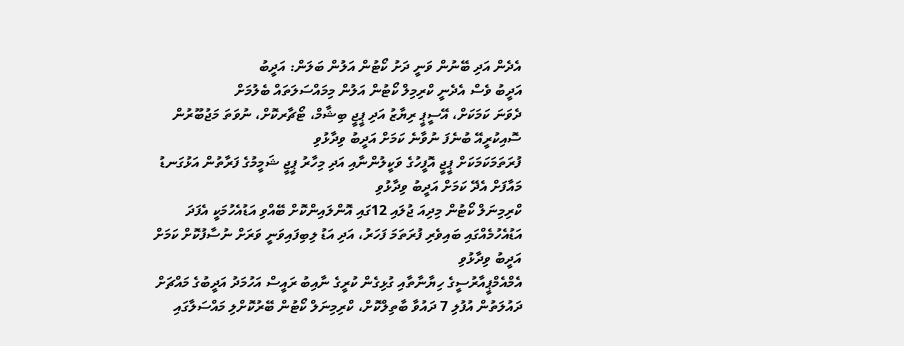އެދެން އަދި ބޭނުން ވަނީ ދަށު ކޯޓުން އަލުން ބަލަން: އަދީބު
އަދީބު ވެސް އެދެނީ ކްރިމިލް ކޯޓުން އަލުން މިމައްސަލަތައް ބެލުމަށް
ދެވަނަ ކަމަކަށް، އޭސީޕީ ރިޔާޒު އަދި ޕީޖީ ބިޝާމް، ޓޯޗާރކޮށް، ނުވަތަ މަޖުބޫރުން ސޮއިކުރީއޭ ބުނެފަ ނުވާނެ ކަމަށް އަދީބު ވިދާޅުވި
ފުރަތަމަކަމަކަށް ޕީޖީ އޮފީހުގެ ވަކީލުންނާއި އަދި މިހާރު ޕީޖީ ޝަމީމުގެ ފަރާތުން އަޅުގަނޑު މައާފަށް އެދޭ ކަމަށް އަދީބު ވިދާޅުވި
ކްރިމިނަލް ކޯޓުން މިދިއަ ޖުލައި 12ގައި އޮންލައިންކޮށް ބޭއްވި އަޑުއެހުމަކީ އެފަދަ އަޑުއެހުމެއްގައި ބައިވެރި ފުރަތަމަ ފަހަރު، އަދި އަޑު ލިބިފައިވަނީ ވަރަށް ނުސާފުކޮށް ކަމަށް އަދީބު ވިދާޅުވި
އެމްއެމްޕީއާރުސީގެ ހިޔާނާތާއި ގުޅިގެން ކުރީގެ ނާއިބު ރައީސް އަހުމަދު އަދީބުގެ މައްޗަށް ދައުލަތުން އުފުލި 7 ދައުވާ ބާތިލްކޮށް، ކްރިމިނަލް ކޯޓުން ބޭރުކޮށްލި މައްސަލާގައި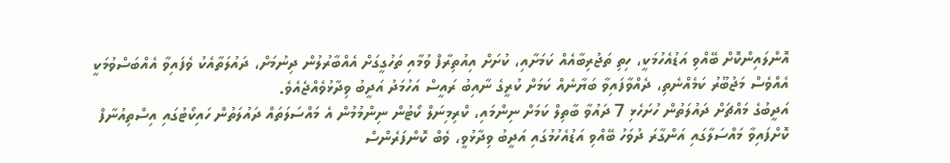އޮންލައިންކޮށް ބޭއްވި އަޑުއެހުމަކީ، ހިތި ތަޖުރިބާއެއް ކަމަށާއި، ކުށަށް އިއުތިރާފް ވުމާއި ތަހުގީގަށް އެއްބާރުލުން ދިނުމަށް، ދައުލަތާއެކު ވެފައިވާ އެއްބަސްވުމަކީ އެއްވެސް މަޖުބޫރު ކަމެއްނެތި، ދެއްވާފައިވާ ބަޔާނެއް ކަމަށް ކުރީގެ ނާއިބު ރައީސް އަހުމަދު އަދީބު ވިދާޅުވެއްޖެއެވެ.
އަދީބުގެ މައްޗަށް ދައުލަތުން ހުށަހެޅި 7 ދައުވާ ބާތިލް ކަމަށް ނިންމައި، ކްރިމިނަލް ކޯޓުން ނިންމުމުން އެ މައްސަލަތައް ދައުލަތުން ހައިކޯޓުގައި އިސްތިއުނާފް ކޮށްފައިވާ މައްސަލާގައި އަންގާރަ ދުވަހު ބޭއްވި އަޑުއެހުމުގައި އަދީބު ވިދާޅުވީ، ވެބް ކޮންފަރެންސް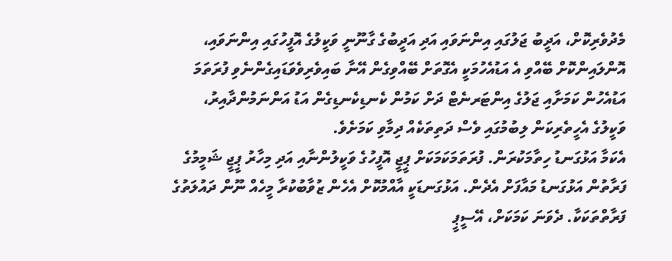މެދުވެރިކޮށް، އަދީބު ޖަލުގައި އިންނަވައި އަދި އަދީބުގެ ގާނޫނީ ވަކީލުގެ އޮފީހުގައި އިންނަވައި، އޮންލައިންކޮށް ބޭއްވި އެ އަޑުއެހުމަކީ އެގޮތަށް ބޭއްވިގެން އޭނާ ބައިވެރިވެވަޑައިގެންނެވި ފުރަތަމަ އަޑުއެހުން ކަމަށާއި ޖަލުގެ އިންޓަރނެޓް ދަށް ކަމުން ކެނޑިކެނޑިގެން އަޑު އަންނަމުންދާއިރު، ވަކީލުގެ އެހީތެރިކަން ލިބުމުގައި ވެސް ދަތިތަކެއް ދިމާވި ކަމަށެވެ.
އެކަމާ އަޅުގަނޑު ހިތާމަކުރަން. ފުރަތަމަކަމަކަށް ޕީޖީ އޮފީހުގެ ވަކީލުންނާއި އަދި މިހާރު ޕީޖީ ޝަމީމުގެ ފަރާތުން އަޅުގަނޑު މައާފަށް އެދެން. އަޅުގަނޑަކީ އާއްމުކޮށް އެހެން ޒުވާބުކުރާ މީހެއް ނޫން ދައުލަތުގެ ފަރާތްތަކަކާ. ދެވަނަ ކަމަކަށް، އޭސީޕީ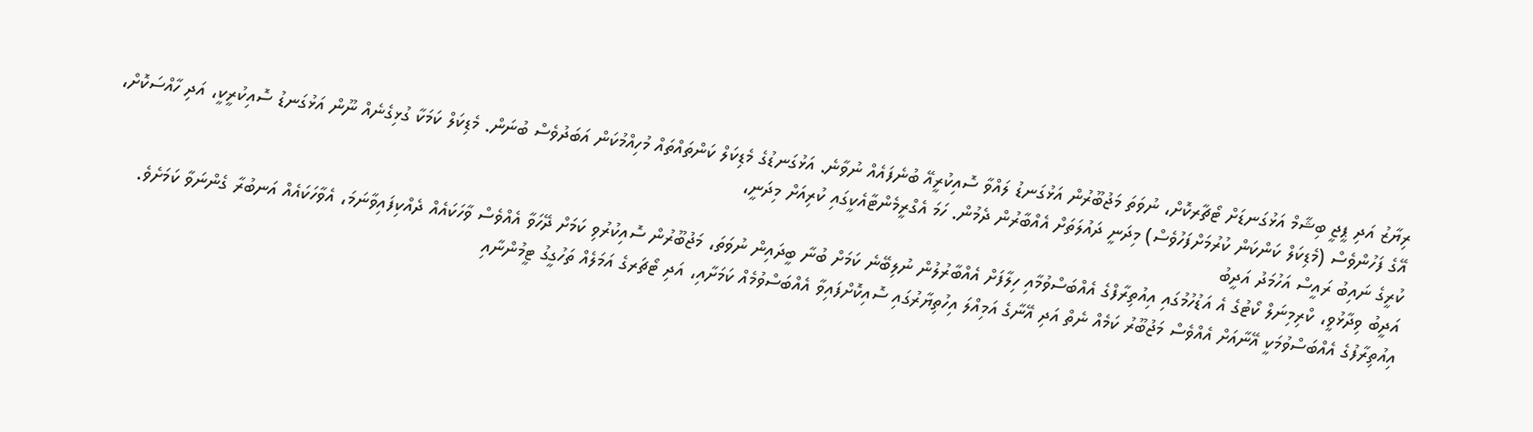ރިޔާޒު އަދި ޕީޖީ ބިޝާމް އަޅުގަނޑަށް ޓޯޗާރކޮށް، ނުވަތަ މަޖުބޫރުން އަޅުގަނޑު ލައްވާ ސޮއިކުރީއޭ ބުނެފައެއް ނުވާނެ. އަޅުގަނޑުގެ މެޑިކަލް ކަންތައްތައް މުހިއްމުކަން އަބަދުވެސް ބުނަން. މެޑިކަލް ކަމަކާ ގުޅިގެނެއް ނޫން އަޅުގަނޑު ސޮއިކުރީކީ، އަދި ހާއްސަކޮށް، އޭގެ ފަހުންވެސް (މެޑިކަލް ކަންކަން ކުރުމަށްފަހުވެސް) މިދަނީ ދައުލަތަށް އެއްބާރުން ދެމުން. ހަމަ އެގްރީމެންޓާއެކީގައި ކުރިއަށް މިދަނީ،
ކުރީގެ ނައިބު ރައީސް އަހުމަދު އަދީބު
އަދީބު ވިދާޅުވީ، ކްރިމިނަލް ކޯޓުގެ އެ އަޑުހުމުގައި އިއުތިރާފްގެ އެއްބަސްވުމާއި ހިލާފަށް އެއްބާރުލުން ނުލިބޭނެ ކަމަށް ބުނާ ބީދައިން ނުވަތަ، މަޖުބޫރުން ސޮއިކުރުވި ކަމަށް ދޭހަވާ އެއްވެސް ވާހަކައެއް ދެއްކިފައިވާނަމަ، އެވާހަކައެއް އަނބުރާ ގެންނަވާ ކަމަށެވެ.
އިއުތިރާފުގެ އެއްބަސްވުމަކީ އޭނާއަށް އެއްވެސް މަޖުބޫރު ކަމެއް ނެތް އަދި އޭނާގެ އަމިއްލަ އިހުތިޔާރުގައި ސޮއިކޮށްފައިވާ އެއްބަސްވުމެއް ކަމަށާއި، އަދި ޓޯޗަރގެ އަމަލެއް ތަހުގީގު ޓީމުންނާއި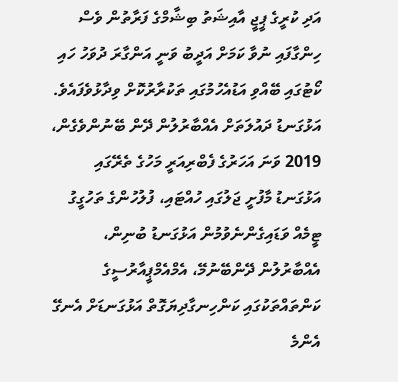އަދި ކުރީގެ ޕީޖީ އާއިޝަތު ބިޝާމްގެ ފަރާތުން ވެސް ހިންގާފައި ނުވާ ކަމަށް އަދީބު ވަނީ އަންގާރަ ދުވަހު ހައި ކޯޓުގައި ބޭއްވި އަޑުއެހުމުގައި ތަކުރާރުކޮށް ވިދާޅުވެފައެވެ.
އަޅުގަނޑު ދައުލަތަށް އެއްބާރުލުން ދޭން ބޭނުންވެގެން، 2019 ވަނަ އަހަރުގެ ފެބްރިއަރީ މަހުގެ ތެރޭގައި އަޅުގަނޑު މާފުށީ ޖަލުގައި ހުއްޓައި، ފުލުހުންގެ ތަހުގީގު ޓީމެއް ވަޑައިގެންނެވުމުން އަޅުގަނޑު ބުނިން، އެއްބާރުލުން ދޭންބޭނުމޭ، އެމްއެމްޕީއާރުސީގެ ކަންތައްތަކުގައި ކަންހިނގާދިޔަގޮތް އަޅުގަނޑަށް އެނގޭ އެންމެ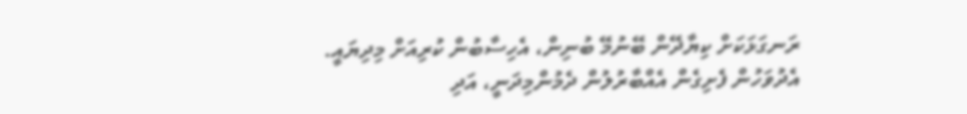ރަނގަޅަކަށް ކިޔާދޭން ބޭނުމޭ ބުނިން، އެހިސާބުން ކުރިއަށް މިދިޔައީ. އެދުވަހުން ފެށިގެން އެއްބާރުލުން ދެމުންމިދަނީ، އަދި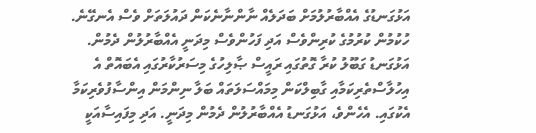އަޅުގަނޑުގެ އެއްބާރުލުމަށް ބަދަލެއް ނާންނާނެކަން ދައުލަތަށް ވެސް އެނގޭނެ. ހުކުމުން ކުރުމުގެ ކުރިންވެސް އަދި ފަހުންވެސް މިދަނީ އެއްބާރުލުން ދެމުން. އަޅުގަނޑު ގަބޫލު ކުރާ ގޮތުގައި ރައީސް ޞާލިހުގެ މިސަރުކާރުގައި އެބައޮތް އެ އިހުލާސްތެރިކަމާއި ގާބިލްކަން މިމައްސަލަތައް ބަލާ ނިންމަން އިންސާފުވެރިކަމާ އެކުގައި. އެހެންވެ، އަޅުގަނޑު އެއްބާރުލުން ދެމުން މިދަނީ. އަދި މިފައިސާއަކީ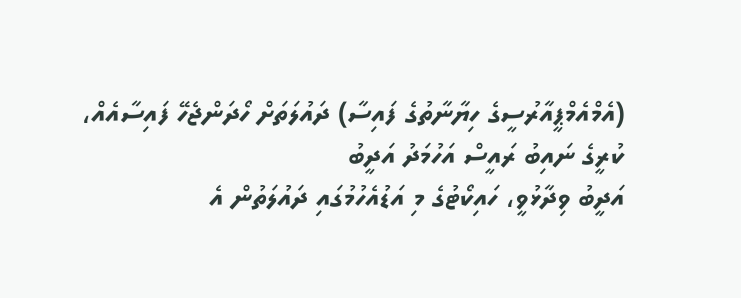(އެމްއެމްޕީއާރުސީގެ ހިޔާނާތުގެ ފައިސާ) ދައުލަތަށް ހޯދަންޖެހޭ ފައިސާއެއް،
ކުރީގެ ނައިބު ރައީސް އަހުމަދު އަދީބު
އަދީބު ވިދާޅުވީ، ހައިކޯޓުގެ މި އަޑުއެހުމުގައި ދައުލަތުން އެ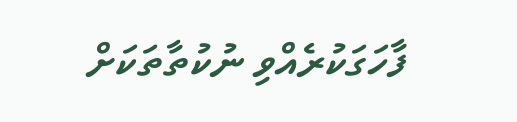ފާހަގަކުރެއްވި ނުކުތާތަކަށް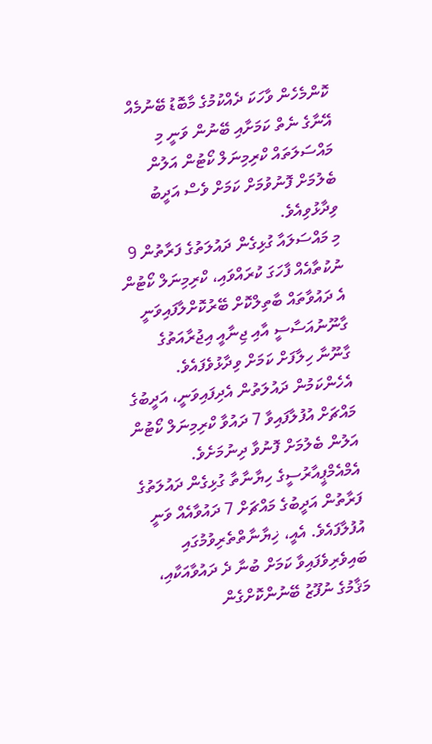ކޮންމެހެން ވާހަކަ ދެއްކުމުގެ މާބޮޑު ބޭނުމެއް އޭނާގެ ނެތް ކަމަށާއި ބޭނުން ވަނީ މި މައްސަލަތައް ކްރިމިނަލް ކޯޓުން އަލުން ބެލުމަށް ފޮނުވުމަށް ކަމަށް ވެސް އަދީބު ވިދާޅުވިއެވެ.
މި މައްސަލައާ ގުޅިގެން ދައުލަތުގެ ފަރާތުން 9 ނުކުތާއެއް ފާހަގަ ކުރައްވައި، ކްރިމިނަލް ކޯޓުން އެ ދައުވާތައް ބާތިލްކޮށް ބޭރުކޮށްލާފައިވަނީ ގާނޫނުއަސާސީ އާއި ޖިނާއީ އިޖުރާއަތުގެ ގާނޫނާ ހިލާފަށް ކަމަށް ވިދާޅުވެފައެވެ.
އެހެންކަމުން ދައުލަތުން އެދިފައިވަނީ، އަދީބުގެ މައްޗަށް އުފުލާފައިވާ 7 ދައުވާ ކްރިމިނަލް ކޯޓުން އަލުން ބެލުމަށް ފޮނުވާ ދިނުމަށެވެ.
އެމްއެމްޕީއާރުސީގެ ހިޔާނާތާ ގުޅިގެން ދައުލަތުގެ ފަރާތުން އަދީބުގެ މައްޗަށް 7 ދައުވާއެއް ވަނީ އުފުލާފައެވެ. އެއީ، ޚިޔާނާތްތެރިވުމުގައި ބައިވެރިވެފައިވާ ކަމަށް ބުނާ ދެ ދައުވާއަކާއި، މަޤާމުގެ ނުފޫޒު ބޭނުންކޮށްގެން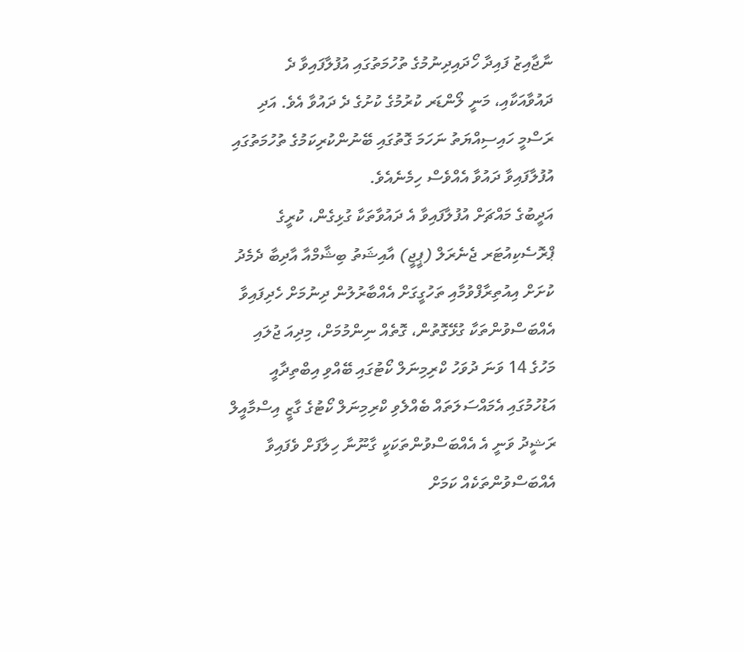ނާޖާއިޒު ފައިދާ ހޯދައިދިނުމުގެ ތުހުމަތުގައި އުފުލާފައިވާ ދެ ދައުވާއަކާއި، މަނީ ލޯންޑަރ ކުރުމުގެ ކުށުގެ ދެ ދައުވާ އެވެ. އަދި ރަސްމީ ހައިސިއްޔަތު ނަހަމަ ގޮތުގައި ބޭނުންކުރިކަމުގެ ތުހުމަތުގައި އުފުލާފައިވާ ދައުވާ އެއްވެސް ހިމެނެއެވެ.
އަދީބުގެ މައްޗަށް އުފުލާފައިވާ އެ ދައުވާތަކާ ގުޅިގެން، ކުރީގެ ޕްރޮސެކިއުޓަރ ޖެނެރަލް (ޕީޖީ) އާއިޝަތު ބިޝާމްއާ އާދިބާ ދެމެދު ކުށަށް އިއުތިރާފްވުމާއި ތަހުގީގަށް އެއްބާރުލުން ދިނުމަށް ހެދިފައިވާ އެއްބަސްވުންތަކާ ގުޅޭގޮތުން، ގޮތެއް ނިންމުމަށް، މިދިއަ ޖުލައި މަހުގެ 14 ވަނަ ދުވަހު ކްރިމިނަލް ކޯޓުގައި ބޭއްވި އިބްތިދާއީ އަޑުހުމުގައި އެމައްސަލަތައް ބެއްލެވި ކްރިމިނަލް ކޯޓުގެ ގާޒީ އިސްމާއީލް ރަޝީދު ވަނީ އެ އެއްބަސްވުންތަކަކީ ގާނޫނާ ހިލާފަށް ވެފައިވާ އެއްބަސްވުންތަކެއް ކަމަށް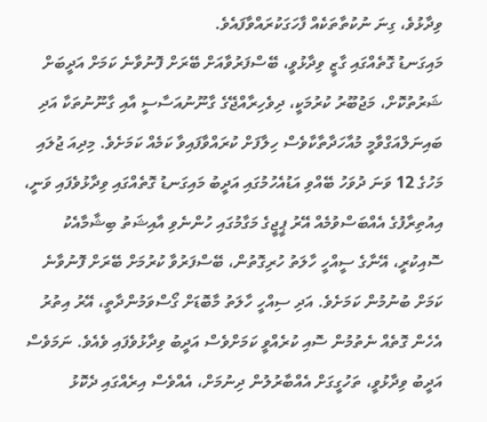ވިދާޅުވެ، ގިނަ ނުކުތާތަކެއް ފާހަގަކުރައްވާފައެވެ.
މައިގަނޑު ގޮތެއްގައި ގާޒީ ވިދާޅުވީ، ބޭސްފަރުވާއަށް ބޭރަށް ފޮނުވާނެ ކަމަށް އަދީބަށް ޝަރުތުކޮށް، މަޖުބޫރު ކުރުމަކީ، ދިވެހިރާއްޖޭގެ ގާނޫނުއަސާސީ އާއި ގާނޫނުތަކާ އަދި ބައިނަލްއަގްވާމީ މުއާހަދާތާކާވެސް ހިލާފަށް ކުރައްވާފައިވާ ކަމެއް ކަމަށެވެ. މިދިއަ ޖުލައި މަހުގެ 12 ވަނަ ދުވަހު ބޭއްވި އަޑުއެހުމުގައި އަދީބު މައިގަނޑު ގޮތެއްގައި ވިދާޅުވެފައި ވަނީ، އިއުތިރާފުގެ އެއްބަސްވުމެއް އޭރު ޕީޖީގެ މަގާމުގައި ހުންނެވި އާއިޝަތު ބިޝާމާއެކު ސޮއިކުރީ، އޭނާގެ ސީއްހީ ހާލަތު ހުރިގޮތުން، ބޭސްފަރުވާ ކުރުމަށް ބޭރަށް ފޮނުވާނެ ކަމަށް ބުނުމުން ކަމަށެވެ. އަދި ސިއްހީ ހާލަތު މާބޮޑަށް ގޯސްވަމުންދާތީ، އޭރު އިތުރު އެހެން ގޮތެއް ނެތުމުން ސޮއި ކުރެއްވީ ކަމަށްވެސް އަދީބު ވިދާޅުވެފައި ވެއެވެ. ނަމަވެސް އަދީބު ވިދާޅުވީ، ތަހުގީގަށް އެއްބާރުލުން ދިނުމަށް، އެއްވެސް އިރެއްގައި ދެކޮޅު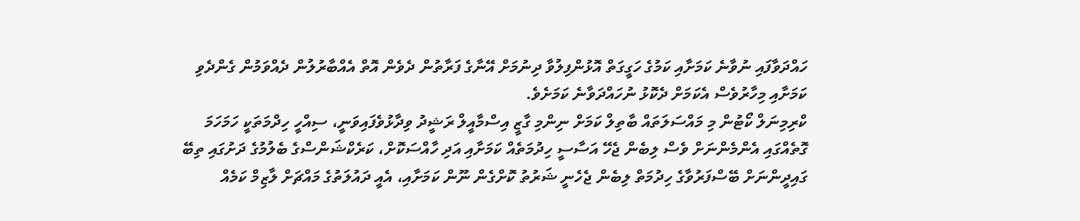ހައްދަވާފައި ނުވާނެ ކަމަށާއި ކަމުގެ ހަގީގަތް އޮޅުންފިލުވާ ދިނުމަށް އޭނާގެ ފަރާތުން ދެވެން އޮތް އެއްބާރުލުން ދެއްވަމުން ގެންދެވި ކަމަށާއި މިހާރުވެސް އެކަމަށް ދެކޮޅު ނުހައްދަވާނެ ކަމަށެވެ.
ކްރިމިނަލް ކޯޓުން މި މައްސަލަތައް ބާތިލް ކަމަށް ނިންމި ގާޒީ އިސްމާއީލް ރަޝީދު ވިދާޅުވެފައިވަނީ، ސިއްހީ ހިދްމަތަކީ ހަމަހަމަ ގޮތެއްގައި އެންމެންނަށް ވެސް ލިބެން ޖެހޭ އަސާސީ ހިދުމަތެއް ކަމަށާއި އަދި ހާއްސަކޮށް، ކަރެކްޝަންސްގެ ބެލުމުގެ ދަށުގައި ތިބޭ ގައިދީންނަށް ބޭސްފަރުވާގެ ހިދުމަތް ލިބެން ޖެހެނީ ޝަރުތު ކޮށްގެން ނޫން ކަމަށާއި، އެއީ ދައުލަތުގެ މައްޗަށް ލާޒިމް ކަމެއް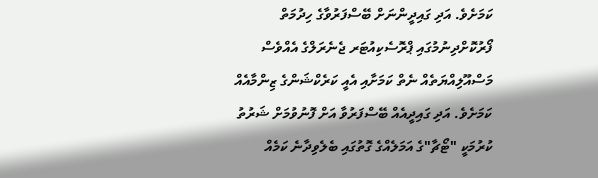ކަމަށެވެ. އަދި ގައިދީންނަށް ބޭސްފަރުވާގެ ހިދުމަތް ފޯރުކޮށްދިނުމުގައި ޕްރޮސެކިއުޓަރ ޖެނެރަލްގެ އެއްވެސް މަސްއޫލިއްޔަތެއް ނެތް ކަމަށާއި އެއީ ކަރެކްޝަންގެ ޒިންމާއެއް ކަމަށެވެ. އަދި ގައިދީއެއް ބޭސްފަރުވާ އަށް ފޮނުވުމަށް ޝަރުތު ކުރުމަކީ "ޓޯޗާ"ގެ އަމަލެއްގެ ގޮތުގައި ބެލެވިދާނެ ކަމެއް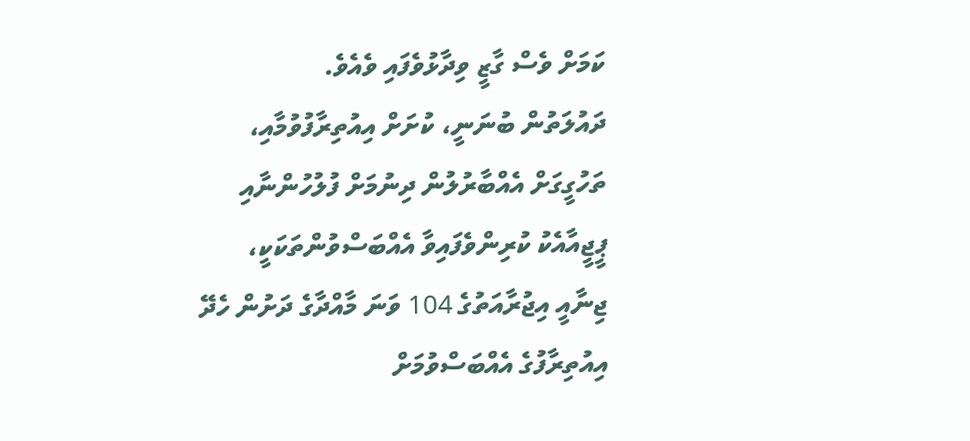ކަމަށް ވެސް ގާޒީ ވިދާޅުވެފައި ވެއެވެ.
ދައުލަތުން ބުނަނީ، ކުށަށް އިއުތިރާފުވުމާއި، ތަހުގީގަށް އެއްބާރުލުން ދިނުމަށް ފުލުހުންނާއި ޕީޖީއާއެކު ކުރިންވެފައިވާ އެއްބަސްވުންތަކަކީ، ޖިނާއީ އިޖުރާއަތުގެ 104 ވަނަ މާއްދާގެ ދަށުން ހެދޭ އިއުތިރާފުގެ އެއްބަސްވުމަށް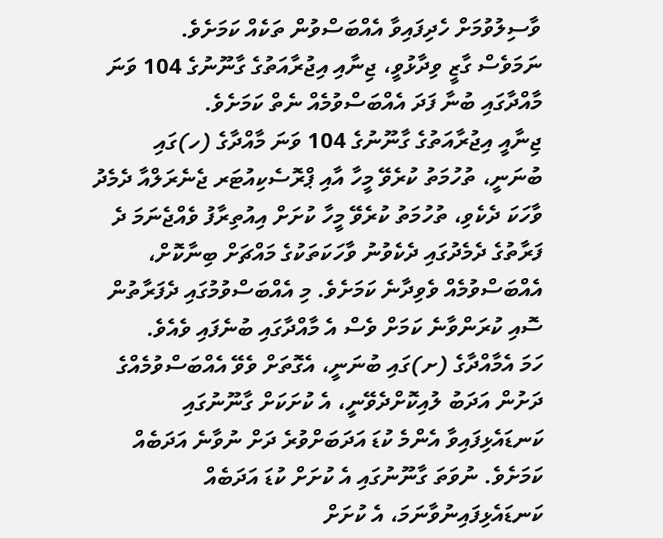ވާސިލުވުމަށް ހެދިފައިވާ އެއްބަސްވުން ތަކެއް ކަމަށެވެ.
ނަމަވެސް ގާޒީ ވިދާޅުވީ، ޖިނާއި އިޖުރާއަތުގެ ގާނޫނުގެ 104 ވަނަ މާއްދާގައި ބުނާ ފަދަ އެއްބަސްވުމެއް ނެތް ކަމަށެވެ.
ޖިނާއީ އިޖުރާއަތުގެ ގާނޫނުގެ 104 ވަނަ މާއްދާގެ (ހ)ގައި ބުނަނީ، ތުހުމަތު ކުރެވޭ މީހާ އާއި ޕްރޮސެކިއުޓަރ ޖެނެރަލްއާ ދެމެދު ވާހަކަ ދެކެވި، ތުހުމަތު ކުރެވޭ މީހާ ކުށަށް އިއުތިރާފު ވެއްޖެނަމަ ދެ ފަރާތުގެ ދެމެދުގައި ދެކެވުނު ވާހަކަތަކުގެ މައްޗަށް ބިނާކޮށް، އެއްބަސްވުމެއް ވެވިދާނެ ކަމަށެވެ. މި އެއްބަސްވުމުގައި ދެފަރާތުން ސޮއި ކުރަންވާނެ ކަމަށް ވެސް އެ މާއްދާގައި ބުނެފައި ވެއެވެ.
ހަމަ އެމާއްދާގެ (ށ)ގައި ބުނަނީ، އެގޮތަށް ވެވޭ އެއްބަސްވުމެއްގެ ދަށުން އަދަބު ލުއިކޮށްދެވޭނީ، އެ ކުށަކަށް ގާނޫނުގައި ކަނޑައެޅިފައިވާ އެންމެ ކުޑަ އަދަބަށްވުރެ ދަށް ނުވާނެ އަދަބެއް ކަމަށެވެ. ނުވަތަ ގާނޫނުގައި އެ ކުށަށް ކުޑަ އަދަބެއް ކަނޑައެޅިފައިނުވާނަމަ، އެ ކުށަށް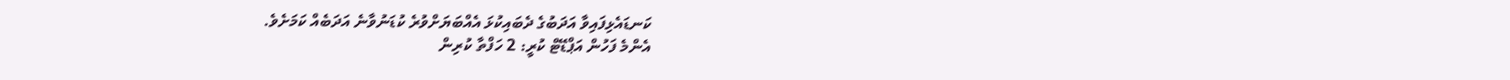ކަނޑައެޅިފައިވާ އަދަބުގެ ދެބައިކުޅަ އެއްބަޔަށްވުރެ ކުޑަނުވާނެ އަދަބެއް ކަމަށެވެ.
އެންމެ ފަހުން އަޕްޑޭޓް ކުރީ: 2 ހަފްތާ ކުރިން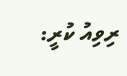ރިވިއު ކުރީ: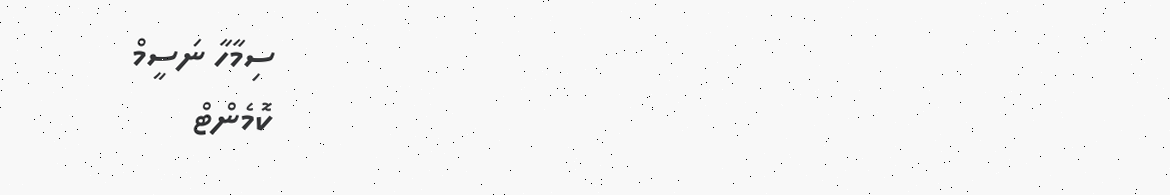ސިމާހާ ނަސީމް
ކޮމެންޓް